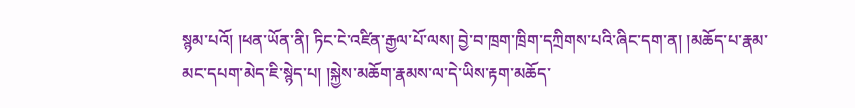སྙམ་པའོ། །ཕན་ཡོན་ནི། ཏིང་ངེ་འཛིན་རྒྱལ་པོ་ལས། བྱེ་བ་ཁྲག་ཁྲིག་དཀྲིགས་པའི་ཞིང་དག་ན། །མཆོད་པ་རྣམ་མང་དཔག་མེད་ཇི་སྙེད་པ། །སྐྱེས་མཆོག་རྣམས་ལ་དེ་ཡིས་རྟག་མཆོད་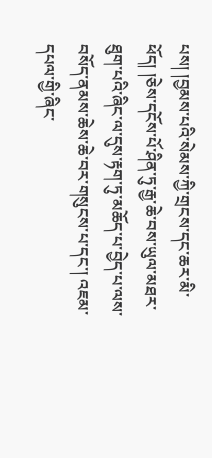པས། །བྱམས་པའི་སེམས་ཀྱི་གྲངས་དང་ཆར་མི་ཕོད། །ཅེས་དངོས་པོ་ཤིན་ཏུ་རྒྱ་ཆེ་བས་ཡུལ་མཐར་ཐུག་པའི་ཞིང་ལ་དུས་རྟག་ཏུ་མཆོད་པ་བྱེད་པ་ལས་བསོད་ནམས་ཆེས་ཆེ་བར་གསུངས་པ་དང་། འཇམ་དཔལ་གྱི་ཞིང་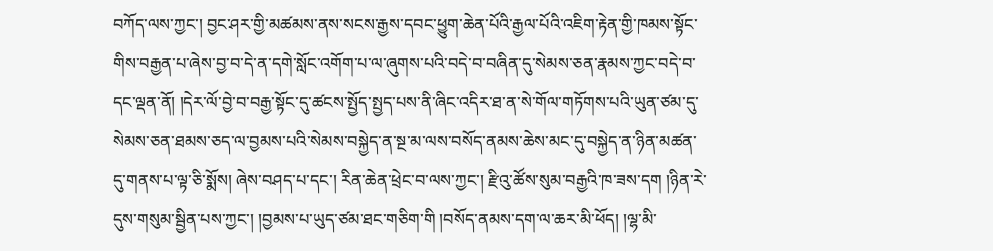བཀོད་ལས་ཀྱང་། བྱང་ཤར་གྱི་མཚམས་ནས་སངས་རྒྱས་དབང་ཕྱུག་ཆེན་པོའི་རྒྱལ་པོའི་འཇིག་རྟེན་གྱི་ཁམས་སྟོང་གིས་བརྒྱན་པ་ཞེས་བྱ་བ་དེ་ན་དགེ་སློང་འགོག་པ་ལ་ཞུགས་པའི་བདེ་བ་བཞིན་དུ་སེམས་ཅན་རྣམས་ཀྱང་བདེ་བ་དང་ལྡན་ནོ། །དེར་ལོ་བྱེ་བ་བརྒྱ་སྟོང་དུ་ཚངས་སྤྱོད་སྤྱད་པས་ནི་ཞིང་འདིར་ཐ་ན་སེ་གོལ་གཏོགས་པའི་ཡུན་ཙམ་དུ་སེམས་ཅན་ཐམས་ཅད་ལ་བྱམས་པའི་སེམས་བསྐྱེད་ན་སྔ་མ་ལས་བསོད་ནམས་ཆེས་མང་དུ་བསྐྱེད་ན་ཉིན་མཚན་དུ་གནས་པ་ལྟ་ཅི་སྨོས། ཞེས་བཤད་པ་དང་། རིན་ཆེན་ཕྲེང་བ་ལས་ཀྱང་། རྫིའུ་ཚོས་སུམ་བརྒྱའི་ཁ་ཟས་དག །ཉིན་རེ་དུས་གསུམ་སྦྱིན་པས་ཀྱང་། །བྱམས་པ་ཡུད་ཙམ་ཐང་གཅིག་གི །བསོད་ནམས་དག་ལ་ཆར་མི་ཕོད། །ལྷ་མི་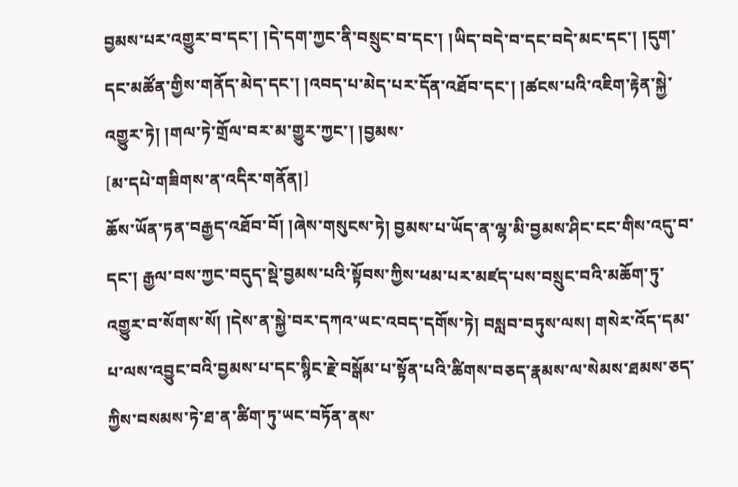བྱམས་པར་འགྱུར་བ་དང་། །དེ་དག་ཀྱང་ནི་བསྲུང་བ་དང་། །ཡིད་བདེ་བ་དང་བདེ་མང་དང་། །དུག་དང་མཚོན་གྱིས་གནོད་མེད་དང་། །འབད་པ་མེད་པར་དོན་འཐོབ་དང་། །ཚངས་པའི་འཇིག་རྟེན་སྐྱེ་འགྱུར་ཏེ། །གལ་ཏེ་གྲོལ་བར་མ་གྱུར་ཀྱང་། །བྱམས་
[མ་དཔེ་གཟིགས་ན་འདིར་གནོན།]
ཆོས་ཡོན་ཏན་བརྒྱད་འཐོབ་བོ། །ཞེས་གསུངས་ཏེ། བྱམས་པ་ཡོད་ན་ལྷ་མི་བྱམས་ཤིང་ངང་གིས་འདུ་བ་དང་། རྒྱལ་བས་ཀྱང་བདུད་སྡེ་བྱམས་པའི་སྟོབས་ཀྱིས་ཕམ་པར་མཛད་པས་བསྲུང་བའི་མཆོག་ཏུ་འགྱུར་བ་སོགས་སོ། །དེས་ན་སྐྱེ་བར་དཀའ་ཡང་འབད་དགོས་ཏེ། བསླབ་བཏུས་ལས། གསེར་འོད་དམ་པ་ལས་འབྱུང་བའི་བྱམས་པ་དང་སྙིང་རྗེ་བསྒོམ་པ་སྟོན་པའི་ཚིགས་བཅད་རྣམས་ལ་སེམས་ཐམས་ཅད་ཀྱིས་བསམས་ཏེ་ཐ་ན་ཚིག་ཏུ་ཡང་བཏོན་ནས་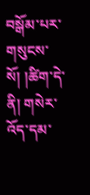བསྒོམ་པར་གསུངས་སོ། །ཚིག་དེ་ནི། གསེར་འོད་དམ་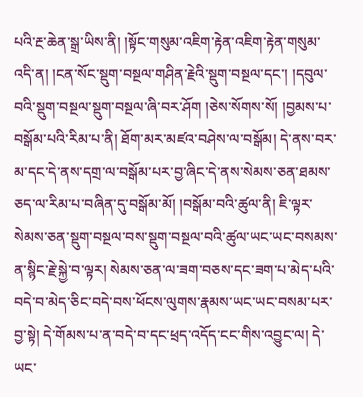པའི་རྔ་ཆེན་སྒྲ་ཡིས་ནི། །སྟོང་གསུམ་འཇིག་རྟེན་འཇིག་རྟེན་གསུམ་འདི་ན། །ངན་སོང་སྡུག་བསྔལ་གཤིན་རྗེའི་སྡུག་བསྔལ་དང་། །དབུལ་བའི་སྡུག་བསྔལ་སྡུག་བསྔལ་ཞི་བར་ཤོག །ཅེས་སོགས་སོ། །བྱམས་པ་བསྒོམ་པའི་རིམ་པ་ནི། ཐོག་མར་མཛའ་བཤེས་ལ་བསྒོམ། དེ་ནས་བར་མ་དང་དེ་ནས་དགྲ་ལ་བསྒོམ་པར་བྱ་ཞིང་དེ་ནས་སེམས་ཅན་ཐམས་ཅད་ལ་རིམ་པ་བཞིན་དུ་བསྒོམ་མོ། །བསྒོམ་བའི་ཚུལ་ནི། ཇི་ལྟར་སེམས་ཅན་སྡུག་བསྔལ་བས་སྡུག་བསྔལ་བའི་ཚུལ་ཡང་ཡང་བསམས་ན་སྙིང་རྗེ་སྐྱེ་བ་ལྟར། སེམས་ཅན་ལ་ཟག་བཅས་དང་ཟག་པ་མེད་པའི་བདེ་བ་མེད་ཅིང་བདེ་བས་ཕོངས་ལུགས་རྣམས་ཡང་ཡང་བསམ་པར་བྱ་སྟེ། དེ་གོམས་པ་ན་བདེ་བ་དང་ཕྲད་འདོད་ངང་གིས་འབྱུང་ལ། དེ་ཡང་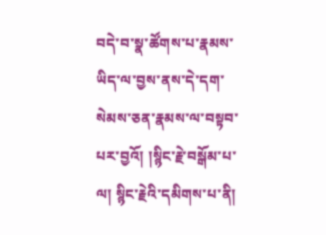བདེ་བ་སྣ་ཚོགས་པ་རྣམས་ཡིད་ལ་བྱས་ནས་དེ་དག་སེམས་ཅན་རྣམས་ལ་བསྟབ་པར་བྱའོ། །སྙིང་རྗེ་བསྒོམ་པ་ལ། སྙིང་རྗེའི་དམིགས་པ་ནི།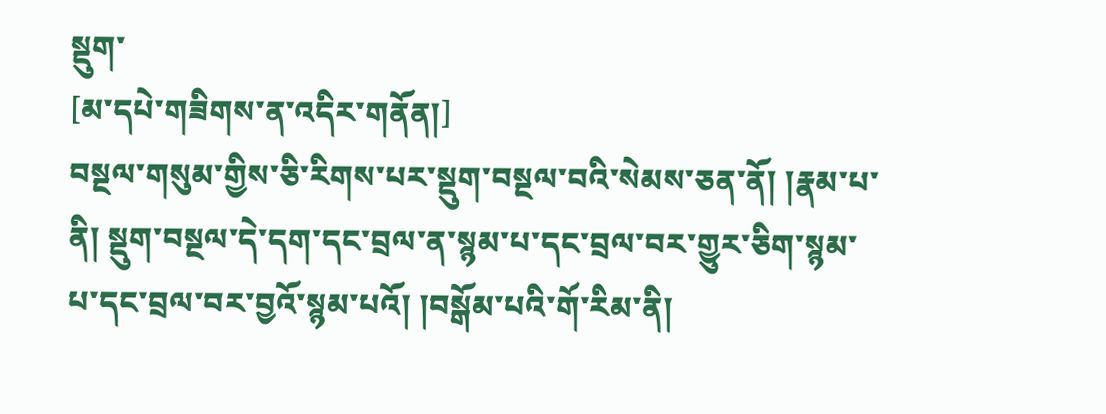སྡུག་
[མ་དཔེ་གཟིགས་ན་འདིར་གནོན།]
བསྔལ་གསུམ་གྱིས་ཅི་རིགས་པར་སྡུག་བསྔལ་བའི་སེམས་ཅན་ནོ། །རྣམ་པ་ནི། སྡུག་བསྔལ་དེ་དག་དང་བྲལ་ན་སྙམ་པ་དང་བྲལ་བར་གྱུར་ཅིག་སྙམ་པ་དང་བྲལ་བར་བྱའོ་སྙམ་པའོ། །བསྒོམ་པའི་གོ་རིམ་ནི།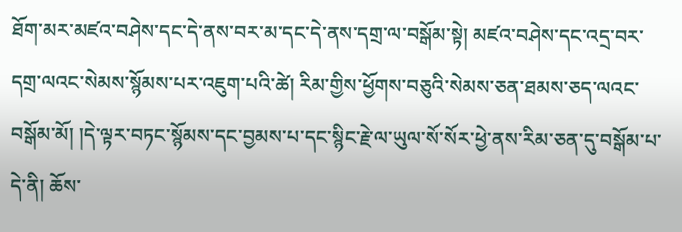ཐོག་མར་མཛའ་བཤེས་དང་དེ་ནས་བར་མ་དང་དེ་ནས་དགྲ་ལ་བསྒོམ་སྟེ། མཛའ་བཤེས་དང་འདྲ་བར་དགྲ་ལའང་སེམས་སྙོམས་པར་འཇུག་པའི་ཚེ། རིམ་གྱིས་ཕྱོགས་བཅུའི་སེམས་ཅན་ཐམས་ཅད་ལའང་བསྒོམ་མོ། །དེ་ལྟར་བཏང་སྙོམས་དང་བྱམས་པ་དང་སྙིང་རྗེ་ལ་ཡུལ་སོ་སོར་ཕྱེ་ནས་རིམ་ཅན་དུ་བསྒོམ་པ་དེ་ནི། ཆོས་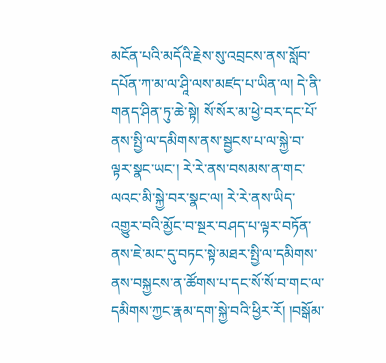མངོན་པའི་མདོའི་རྗེས་སུ་འབྲངས་ནས་སློབ་དཔོན་ཀ་མ་ལ་ཤཱི་ལས་མཛད་པ་ཡིན་ལ། དེ་ནི་གནད་ཤིན་ཏུ་ཆེ་སྟེ། སོ་སོར་མ་ཕྱེ་བར་དང་པོ་ནས་སྤྱི་ལ་དམིགས་ནས་སྦྱངས་པ་ལ་སྐྱེ་བ་ལྟར་སྣང་ཡང་། རེ་རེ་ནས་བསམས་ན་གང་ལའང་མི་སྐྱེ་བར་སྣང་ལ། རེ་རེ་ནས་ཡིད་འགྱུར་བའི་མྱོང་བ་སྔར་བཤད་པ་ལྟར་བཏོན་ནས་ཇེ་མང་དུ་བཏང་སྟེ་མཐར་སྤྱི་ལ་དམིགས་ནས་བསྐྱངས་ན་ཚོགས་པ་དང་སོ་སོ་བ་གང་ལ་དམིགས་ཀྱང་རྣམ་དག་སྐྱེ་བའི་ཕྱིར་རོ། །བསྒོམ་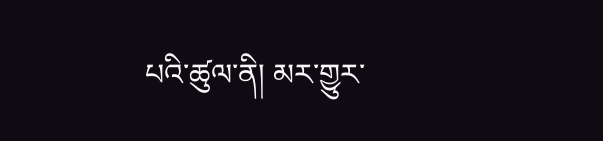པའི་ཚུལ་ནི། མར་གྱུར་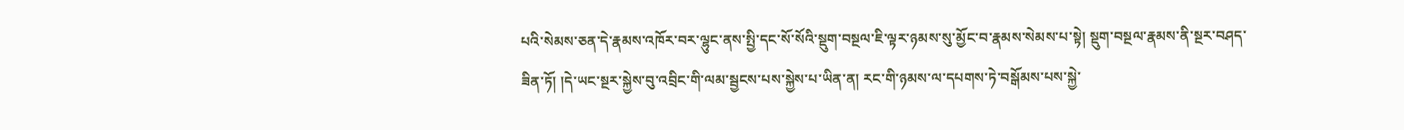པའི་སེམས་ཅན་དེ་རྣམས་འཁོར་བར་ལྷུང་ནས་སྤྱི་དང་སོ་སོའི་སྡུག་བསྔལ་ཇི་ལྟར་ཉམས་སུ་མྱོང་བ་རྣམས་སེམས་པ་སྟེ། སྡུག་བསྔལ་རྣམས་ནི་སྔར་བཤད་ཟིན་ཏོ། །དེ་ཡང་སྔར་སྐྱེས་བུ་འབྲིང་གི་ལམ་སྦྱངས་པས་སྐྱེས་པ་ཡིན་ན། རང་གི་ཉམས་ལ་དཔགས་ཏེ་བསྒོམས་པས་སྐྱེ་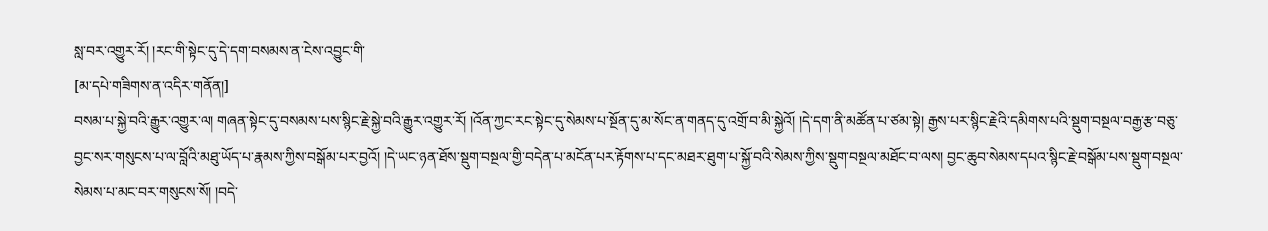སླ་བར་འགྱུར་རོ། །རང་གི་སྟེང་དུ་དེ་དག་བསམས་ན་ངེས་འབྱུང་གི་
[མ་དཔེ་གཟིགས་ན་འདིར་གནོན།]
བསམ་པ་སྐྱེ་བའི་རྒྱུར་འགྱུར་ལ། གཞན་སྟེང་དུ་བསམས་པས་སྙིང་རྗེ་སྐྱེ་བའི་རྒྱུར་འགྱུར་རོ། །འོན་ཀྱང་རང་སྟེང་དུ་སེམས་པ་སྔོན་དུ་མ་སོང་ན་གནད་དུ་འགྲོ་བ་མི་སྐྱེའོ། །དེ་དག་ནི་མཚོན་པ་ཙམ་སྟེ། རྒྱས་པར་སྙིང་རྗེའི་དམིགས་པའི་སྡུག་བསྔལ་བརྒྱ་རྩ་བཅུ་བྱང་སར་གསུངས་པ་ལ་བློའི་མཐུ་ཡོད་པ་རྣམས་ཀྱིས་བསྒོམ་པར་བྱའོ། །དེ་ཡང་ཉན་ཐོས་སྡུག་བསྔལ་གྱི་བདེན་པ་མངོན་པར་རྟོགས་པ་དང་མཐར་ཐུག་པ་སྐྱོ་བའི་སེམས་ཀྱིས་སྡུག་བསྔལ་མཐོང་བ་ལས། བྱང་ཆུབ་སེམས་དཔའ་སྙིང་རྗེ་བསྒོམ་པས་སྡུག་བསྔལ་སེམས་པ་མང་བར་གསུངས་སོ། །བདེ་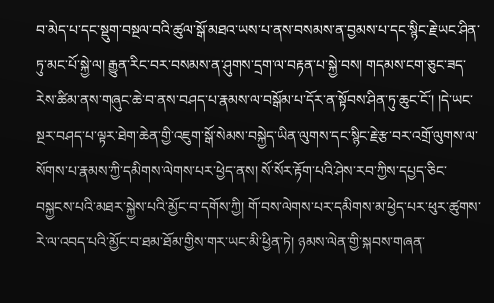བ་མེད་པ་དང་སྡུག་བསྔལ་བའི་ཚུལ་སྒོ་མཐའ་ཡས་པ་ནས་བསམས་ན་བྱམས་པ་དང་སྙིང་རྗེ་ཡང་ཤིན་ཏུ་མང་པོ་སྐྱེ་ལ། རྒྱུན་རིང་བར་བསམས་ན་ཤུགས་དྲག་ལ་བརྟན་པ་སྐྱེ་བས། གདམས་ངག་ཅུང་ཟད་རེས་ཚིམ་ནས་གཞུང་ཆེ་བ་ནས་བཤད་པ་རྣམས་ལ་བསྒོམ་པ་དོར་ན་སྟོབས་ཤིན་ཏུ་ཆུང་ངོ་། །དེ་ཡང་སྔར་བཤད་པ་ལྟར་ཐེག་ཆེན་གྱི་འཇུག་སྒོ་སེམས་བསྐྱེད་ཡིན་ལུགས་དང་སྙིང་རྗེ་རྩ་བར་འགྲོ་ལུགས་ལ་སོགས་པ་རྣམས་ཀྱི་དམིགས་ལེགས་པར་ཕྱེད་ནས། སོ་སོར་རྟོག་པའི་ཤེས་རབ་ཀྱིས་དཔྱད་ཅིང་བསྐྱངས་པའི་མཐར་སྐྱེས་པའི་མྱོང་བ་དགོས་ཀྱི། གོ་བས་ལེགས་པར་དམིགས་མ་ཕྱེད་པར་ཕུར་ཚུགས་རེ་ལ་འབད་པའི་མྱོང་བ་ཐམ་ཐོམ་གྱིས་གར་ཡང་མི་ཕྱིན་ཏེ། ཉམས་ལེན་གྱི་སྐབས་གཞན་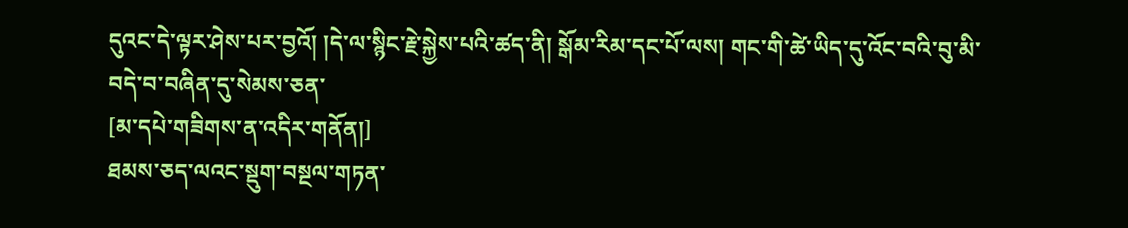དུའང་དེ་ལྟར་ཤེས་པར་བྱའོ། །དེ་ལ་སྙིང་རྗེ་སྐྱེས་པའི་ཚད་ནི། སྒོམ་རིམ་དང་པོ་ལས། གང་གི་ཚེ་ཡིད་དུ་འོང་བའི་བུ་མི་བདེ་བ་བཞིན་དུ་སེམས་ཅན་
[མ་དཔེ་གཟིགས་ན་འདིར་གནོན།]
ཐམས་ཅད་ལའང་སྡུག་བསྔལ་གཏན་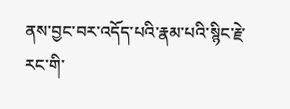ནས་བྱང་བར་འདོད་པའི་རྣམ་པའི་སྙིང་རྗེ་རང་གི་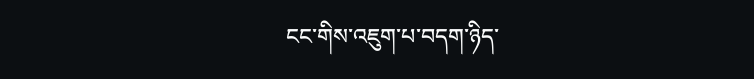ངང་གིས་འཇུག་པ་བདག་ཉིད་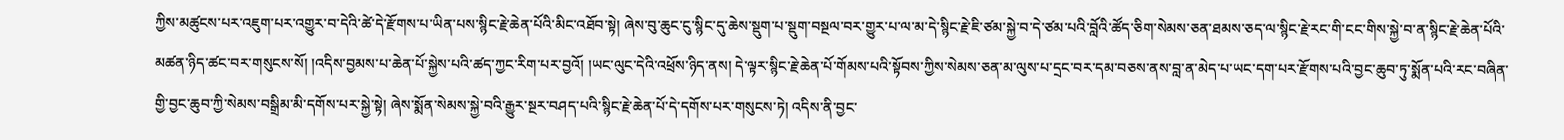ཀྱིས་མཚུངས་པར་འཇུག་པར་འགྱུར་བ་དེའི་ཚེ་དེ་རྫོགས་པ་ཡིན་པས་སྙིང་རྗེ་ཆེན་པོའི་མིང་འཐོབ་སྟེ། ཞེས་བུ་ཆུང་ངུ་སྙིང་དུ་ཆེས་སྡུག་པ་སྡུག་བསྔལ་བར་གྱུར་པ་ལ་མ་དེ་སྙིང་རྗེ་ཇི་ཙམ་སྐྱེ་བ་དེ་ཙམ་པའི་བློའི་ཚོད་ཅིག་སེམས་ཅན་ཐམས་ཅད་ལ་སྙིང་རྗེ་རང་གི་ངང་གིས་སྐྱེ་བ་ན་སྙིང་རྗེ་ཆེན་པོའི་མཚན་ཉིད་ཚང་བར་གསུངས་སོ། །འདིས་བྱམས་པ་ཆེན་པོ་སྐྱེས་པའི་ཚད་ཀྱང་རིག་པར་བྱའོ། །ཡང་ལུང་དེའི་འཕྲོས་ཉིད་ནས། དེ་ལྟར་སྙིང་རྗེ་ཆེན་པོ་གོམས་པའི་སྟོབས་ཀྱིས་སེམས་ཅན་མ་ལུས་པ་དྲང་བར་དམ་བཅས་ནས་བླ་ན་མེད་པ་ཡང་དག་པར་རྫོགས་པའི་བྱང་ཆུབ་ཏུ་སྨོན་པའི་རང་བཞིན་གྱི་བྱང་ཆུབ་ཀྱི་སེམས་བསྒྲིམ་མི་དགོས་པར་སྐྱེ་སྟེ། ཞེས་སྨོན་སེམས་སྐྱེ་བའི་རྒྱུར་སྔར་བཤད་པའི་སྙིང་རྗེ་ཆེན་པོ་དེ་དགོས་པར་གསུངས་ཏེ། འདིས་ནི་བྱང་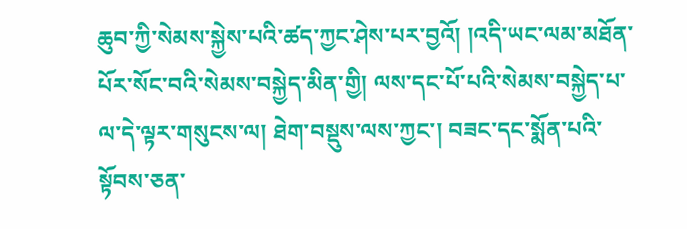ཆུབ་ཀྱི་སེམས་སྐྱེས་པའི་ཚད་ཀྱང་ཤེས་པར་བྱའོ། །འདི་ཡང་ལམ་མཐོན་པོར་སོང་བའི་སེམས་བསྐྱེད་མིན་གྱི། ལས་དང་པོ་པའི་སེམས་བསྐྱེད་པ་ལ་དེ་ལྟར་གསུངས་ལ། ཐེག་བསྡུས་ལས་ཀྱང་། བཟང་དང་སྨོན་པའི་སྟོབས་ཅན་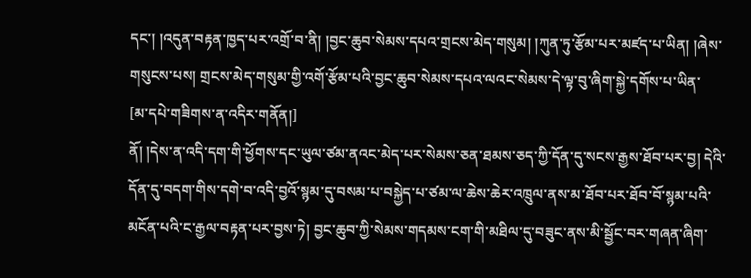དང་། །འདུན་བརྟན་ཁྱད་པར་འགྲོ་བ་ནི། །བྱང་ཆུབ་སེམས་དཔའ་གྲངས་མེད་གསུམ། །ཀུན་ཏུ་རྩོམ་པར་མཛད་པ་ཡིན། །ཞེས་གསུངས་པས། གྲངས་མེད་གསུམ་གྱི་འགོ་རྩོམ་པའི་བྱང་ཆུབ་སེམས་དཔའ་ལའང་སེམས་དེ་ལྟ་བུ་ཞིག་སྐྱེ་དགོས་པ་ཡིན་
[མ་དཔེ་གཟིགས་ན་འདིར་གནོན།]
ནོ། །དེས་ན་འདི་དག་གི་ཕྱོགས་དང་ཡུལ་ཙམ་ནའང་མེད་པར་སེམས་ཅན་ཐམས་ཅད་ཀྱི་དོན་དུ་སངས་རྒྱས་ཐོབ་པར་བྱ། དེའི་དོན་དུ་བདག་གིས་དགེ་བ་འདི་བྱའོ་སྙམ་དུ་བསམ་པ་བསྐྱེད་པ་ཙམ་ལ་ཆེས་ཆེར་འཁྲུལ་ནས་མ་ཐོབ་པར་ཐོབ་བོ་སྙམ་པའི་མངོན་པའི་ང་རྒྱལ་བརྟན་པར་བྱས་ཏེ། བྱང་ཆུབ་ཀྱི་སེམས་གདམས་ངག་གི་མཐིལ་དུ་བཟུང་ནས་མི་སྦྱོང་བར་གཞན་ཞིག་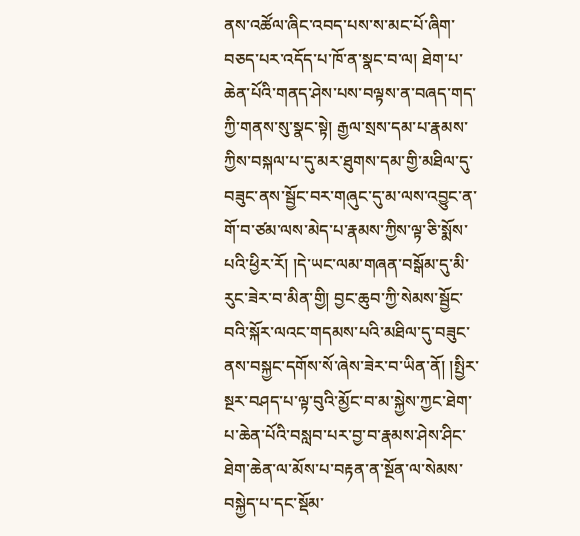ནས་འཚོལ་ཞིང་འབད་པས་ས་མང་པོ་ཞིག་བཅད་པར་འདོད་པ་ཁོ་ན་སྣང་བ་ལ། ཐེག་པ་ཆེན་པོའི་གནད་ཤེས་པས་བལྟས་ན་བཞད་གད་ཀྱི་གནས་སུ་སྣང་སྟེ། རྒྱལ་སྲས་དམ་པ་རྣམས་ཀྱིས་བསྐལ་པ་དུ་མར་ཐུགས་དམ་གྱི་མཐིལ་དུ་བཟུང་ནས་སྦྱོང་བར་གཞུང་དུ་མ་ལས་འབྱུང་ན་གོ་བ་ཙམ་ལས་མེད་པ་རྣམས་ཀྱིས་ལྟ་ཅི་སྨོས་པའི་ཕྱིར་རོ། །དེ་ཡང་ལམ་གཞན་བསྒོམ་དུ་མི་རུང་ཟེར་བ་མིན་གྱི། བྱང་ཆུབ་ཀྱི་སེམས་སྦྱོང་བའི་སྐོར་ལའང་གདམས་པའི་མཐིལ་དུ་བཟུང་ནས་བསྐྱང་དགོས་སོ་ཞེས་ཟེར་བ་ཡིན་ནོ། །སྤྱིར་སྔར་བཤད་པ་ལྟ་བུའི་མྱོང་བ་མ་སྐྱེས་ཀྱང་ཐེག་པ་ཆེན་པོའི་བསླབ་པར་བྱ་བ་རྣམས་ཤེས་ཤིང་ཐེག་ཆེན་ལ་མོས་པ་བརྟན་ན་སྔོན་ལ་སེམས་བསྐྱེད་པ་དང་སྡོམ་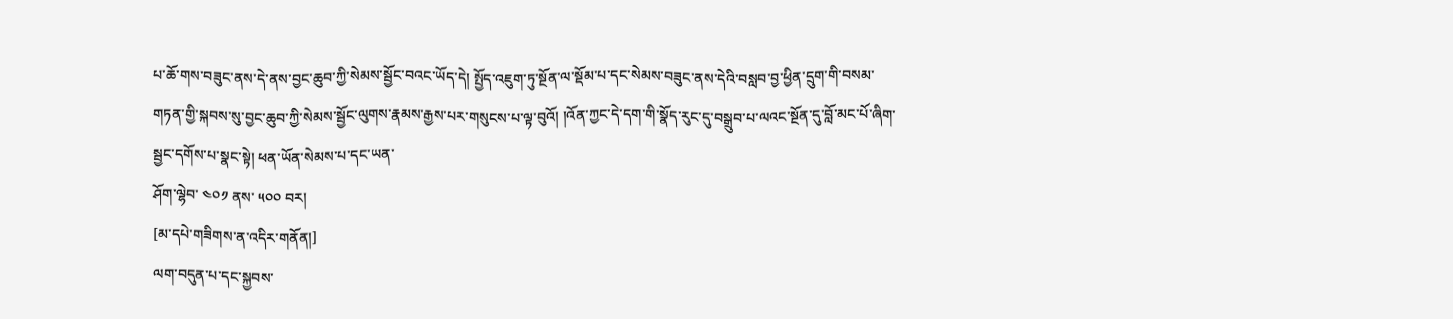པ་ཆོ་གས་བཟུང་ནས་དེ་ནས་བྱང་ཆུབ་ཀྱི་སེམས་སྦྱོང་བའང་ཡོད་དེ། སྤྱོད་འཇུག་ཏུ་སྔོན་ལ་སྡོམ་པ་དང་སེམས་བཟུང་ནས་དེའི་བསླབ་བྱ་ཕྱིན་དྲུག་གི་བསམ་གཏན་གྱི་སྐབས་སུ་བྱང་ཆུབ་ཀྱི་སེམས་སྦྱོང་ལུགས་རྣམས་རྒྱས་པར་གསུངས་པ་ལྟ་བུའོ། །འོན་ཀྱང་དེ་དག་གི་སྣོད་རུང་དུ་བསྒྲུབ་པ་ལའང་སྔོན་དུ་བློ་མང་པོ་ཞིག་སྦྱང་དགོས་པ་སྣང་སྟེ། ཕན་ཡོན་སེམས་པ་དང་ཡན་
ཤོག་ལྷེབ་ ༤༠༡ ནས་ ༥༠༠ བར།
[མ་དཔེ་གཟིགས་ན་འདིར་གནོན།]
ལག་བདུན་པ་དང་སྐྱབས་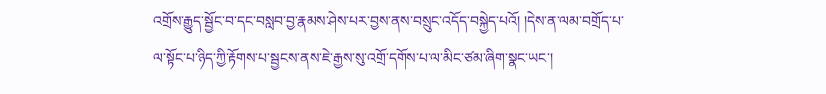འགྲོས་རྒྱུད་སྦྱོང་བ་དང་བསླབ་བྱ་རྣམས་ཤེས་པར་བྱས་ནས་བསྲུང་འདོད་བསྐྱེད་པའོ། །དེས་ན་ལམ་བགྲོད་པ་ལ་སྟོང་པ་ཉིད་ཀྱི་རྟོགས་པ་སྦྱངས་ནས་ཇེ་རྒྱས་སུ་འགྲོ་དགོས་པ་ལ་མིང་ཙམ་ཞིག་སྣང་ཡང་།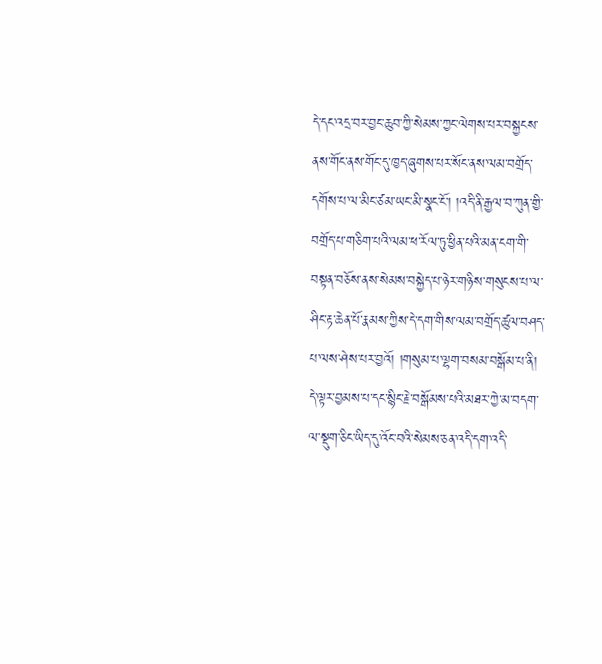དེ་དང་འདྲ་བར་བྱང་ཆུབ་ཀྱི་སེམས་ཀྱང་ལེགས་པར་བསྐྱངས་ནས་གོང་ནས་གོང་དུ་ཁྱད་ཞུགས་པར་སོང་ནས་ལམ་བགྲོད་དགོས་པ་ལ་མིང་ཙམ་ཡང་མི་སྣང་ངོ་། །འདི་ནི་རྒྱལ་བ་ཀུན་གྱི་བགྲོད་པ་གཅིག་པའི་ལམ་ཕ་རོལ་ཏུ་ཕྱིན་པའི་མན་ངག་གི་བསྟན་བཅོས་ནས་སེམས་བསྐྱེད་པ་ཉེར་གཉིས་གསུངས་པ་ལ་ཤིང་རྟ་ཆེན་པོ་རྣམས་ཀྱིས་དེ་དག་གིས་ལམ་བགྲོད་ཚུལ་བཤད་པ་ལས་ཤེས་པར་བྱའོ། །གསུམ་པ་ལྷག་བསམ་བསྒོམ་པ་ནི། དེ་ལྟར་བྱམས་པ་དང་སྙིང་རྗེ་བསྒོམས་པའི་མཐར་ཀྱེ་མ་བདག་ལ་སྡུག་ཅིང་ཡིད་དུ་འོང་བའི་སེམས་ཅན་འདི་དག་འདི་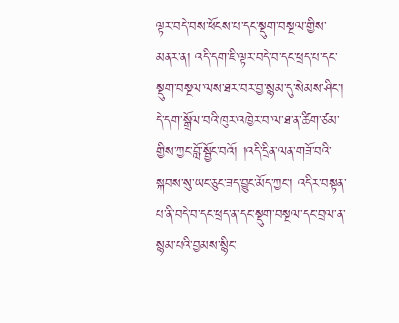ལྟར་བདེ་བས་ཕོངས་པ་དང་སྡུག་བསྔལ་གྱིས་མནར་ན། འདི་དག་ཇི་ལྟར་བདེ་བ་དང་ཕྲད་པ་དང་སྡུག་བསྔལ་ལས་ཐར་བར་བྱ་སྙམ་དུ་སེམས་ཤིང་། དེ་དག་སྒྲོལ་བའི་ཁུར་འཁྱེར་བ་ལ་ཐ་ན་ཚིག་ཙམ་གྱིས་ཀྱང་བློ་སྦྱོང་བའོ། །འདི་དྲིན་ལན་གཟོ་བའི་སྐབས་སུ་ཡང་ཅུང་ཟད་བྱུང་མོད་ཀྱང་། འདིར་བསྟན་པ་ནི་བདེ་བ་དང་ཕྲད་ན་དང་སྡུག་བསྔལ་དང་བྲལ་ན་སྙམ་པའི་བྱམས་སྙིང་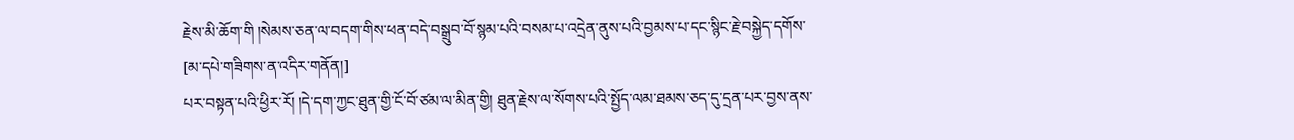རྗེས་མི་ཆོག་གི །སེམས་ཅན་ལ་བདག་གིས་ཕན་བདེ་བསྒྲུབ་བོ་སྙམ་པའི་བསམ་པ་འདྲེན་ནུས་པའི་བྱམས་པ་དང་སྙིང་རྗེ་བསྐྱེད་དགོས་
[མ་དཔེ་གཟིགས་ན་འདིར་གནོན།]
པར་བསྟན་པའི་ཕྱིར་རོ། །དེ་དག་ཀྱང་ཐུན་གྱི་ངོ་བོ་ཙམ་ལ་མིན་གྱི། ཐུན་རྗེས་ལ་སོགས་པའི་སྤྱོད་ལམ་ཐམས་ཅད་དུ་དྲན་པར་བྱས་ནས་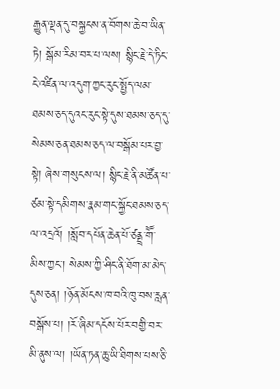རྒྱུན་ལྡན་དུ་བསྐྱངས་ན་བོགས་ཆེ་བ་ཡིན་ཏེ། སྒོམ་རིམ་བར་པ་ལས། སྙིང་རྗེ་དེ་ཏིང་ངེ་འཛིན་ལ་འདུག་ཀྱང་རུང་སྤྱོད་ལམ་ཐམས་ཅད་དུའང་རུང་སྟེ་དུས་ཐམས་ཅད་དུ་སེམས་ཅན་ཐམས་ཅད་ལ་བསྒོམ་པར་བྱ་སྟེ། ཞེས་གསུངས་ལ། སྙིང་རྗེ་ནི་མཚོན་པ་ཙམ་སྟེ་དམིགས་རྣམ་གང་སྐྱོང་ཐམས་ཅད་ལ་འདྲའོ། །སློབ་དཔོན་ཆེན་པོ་ཙནྡྲ་གཽ་མིས་ཀྱང་། སེམས་ཀྱི་ཤིང་ནི་ཐོག་མ་མེད་དུས་ཅན། །ཉོན་མོངས་ཁ་བའི་ཁུ་བས་རླན་བསྒོས་པ། །རོ་ཞིམ་དངོས་པོར་བགྱི་བར་མི་ནུས་ལ། །ཡོན་ཏན་ཆུ་ཡི་ཐིགས་པས་ཅི་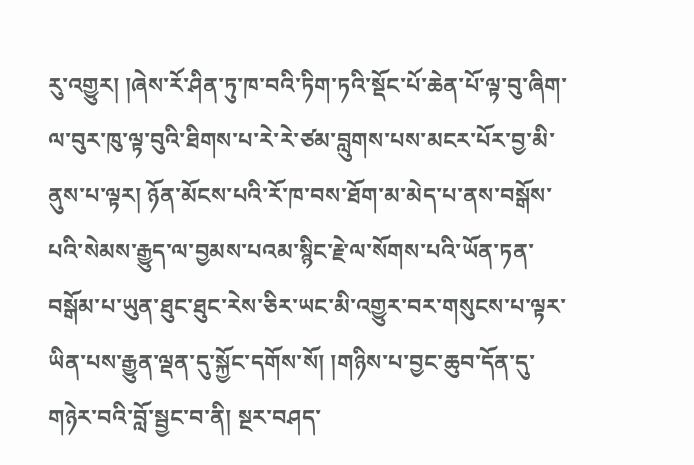རུ་འགྱུར། །ཞེས་རོ་ཤིན་ཏུ་ཁ་བའི་ཏིག་ཏའི་སྡོང་པོ་ཆེན་པོ་ལྟ་བུ་ཞིག་ལ་བུར་ཁུ་ལྟ་བུའི་ཐིགས་པ་རེ་རེ་ཙམ་བླུགས་པས་མངར་པོར་བྱ་མི་ནུས་པ་ལྟར། ཉོན་མོངས་པའི་རོ་ཁ་བས་ཐོག་མ་མེད་པ་ནས་བསྒོས་པའི་སེམས་རྒྱུད་ལ་བྱམས་པའམ་སྙིང་རྗེ་ལ་སོགས་པའི་ཡོན་ཏན་བསྒོམ་པ་ཡུན་ཐུང་ཐུང་རེས་ཅིར་ཡང་མི་འགྱུར་བར་གསུངས་པ་ལྟར་ཡིན་པས་རྒྱུན་ལྡན་དུ་སྐྱོང་དགོས་སོ། །གཉིས་པ་བྱང་ཆུབ་དོན་དུ་གཉེར་བའི་བློ་སྦྱང་བ་ནི། སྔར་བཤད་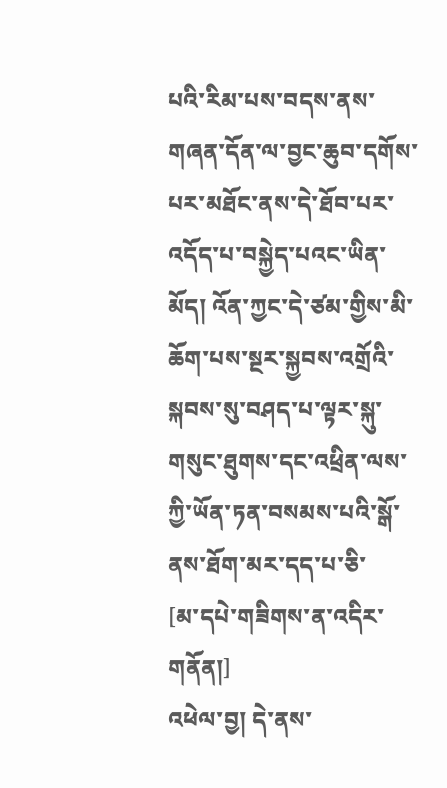པའི་རིམ་པས་བདས་ནས་གཞན་དོན་ལ་བྱང་ཆུབ་དགོས་པར་མཐོང་ནས་དེ་ཐོབ་པར་འདོད་པ་བསྐྱེད་པའང་ཡིན་མོད། འོན་ཀྱང་དེ་ཙམ་གྱིས་མི་ཆོག་པས་སྔར་སྐྱབས་འགྲོའི་སྐབས་སུ་བཤད་པ་ལྟར་སྐུ་གསུང་ཐུགས་དང་འཕྲིན་ལས་ཀྱི་ཡོན་ཏན་བསམས་པའི་སྒོ་ནས་ཐོག་མར་དད་པ་ཅི་
[མ་དཔེ་གཟིགས་ན་འདིར་གནོན།]
འཕེལ་བྱ། དེ་ནས་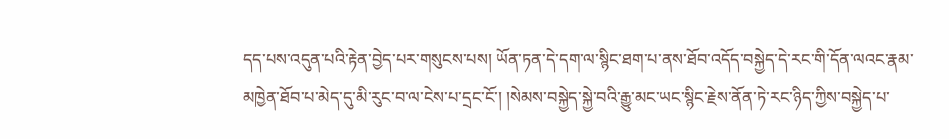དད་པས་འདུན་པའི་རྟེན་བྱེད་པར་གསུངས་པས། ཡོན་ཏན་དེ་དག་ལ་སྙིང་ཐག་པ་ནས་ཐོབ་འདོད་བསྐྱེད་དེ་རང་གི་དོན་ལའང་རྣམ་མཁྱེན་ཐོབ་པ་མེད་དུ་མི་རུང་བ་ལ་ངེས་པ་དྲང་ངོ་། །སེམས་བསྐྱེད་སྐྱེ་བའི་རྒྱུ་མང་ཡང་སྙིང་རྗེས་ནོན་ཏེ་རང་ཉིད་ཀྱིས་བསྐྱེད་པ་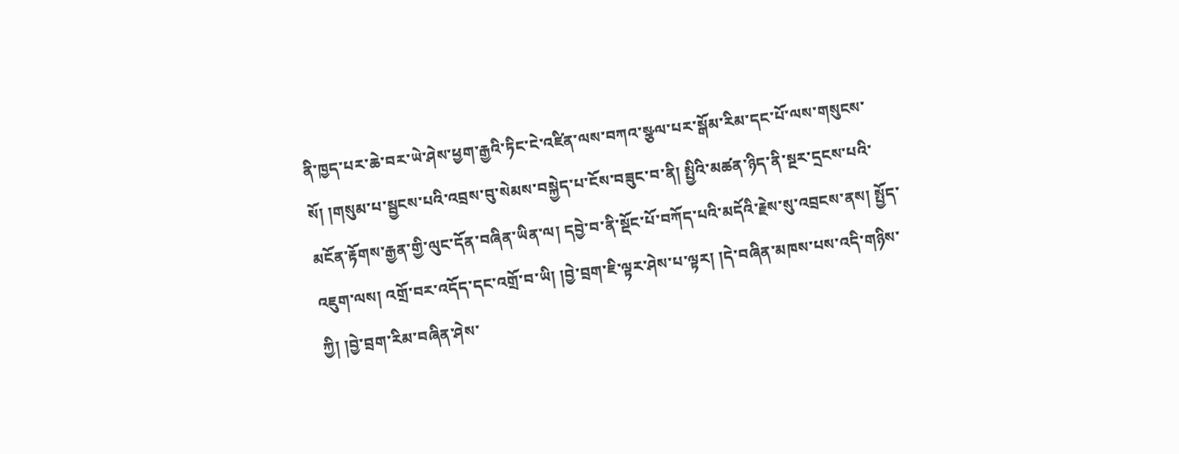ནི་ཁྱད་པར་ཆེ་བར་ཡེ་ཤེས་ཕྱག་རྒྱའི་ཏིང་ངེ་འཛིན་ལས་བཀའ་སྩལ་པར་སྒོམ་རིམ་དང་པོ་ལས་གསུངས་སོ། །གསུམ་པ་སྦྱངས་པའི་འབྲས་བུ་སེམས་བསྐྱེད་པ་ངོས་བཟུང་བ་ནི། སྤྱིའི་མཚན་ཉིད་ནི་སྔར་དྲངས་པའི་མངོན་རྟོགས་རྒྱན་གྱི་ལུང་དོན་བཞིན་ཡིན་ལ། དབྱེ་བ་ནི་སྡོང་པོ་བཀོད་པའི་མདོའི་རྗེས་སུ་འབྲངས་ནས། སྤྱོད་འཇུག་ལས། འགྲོ་བར་འདོད་དང་འགྲོ་བ་ཡི། །བྱེ་བྲག་ཇི་ལྟར་ཤེས་པ་ལྟར། །དེ་བཞིན་མཁས་པས་འདི་གཉིས་ཀྱི། །བྱེ་བྲག་རིམ་བཞིན་ཤེས་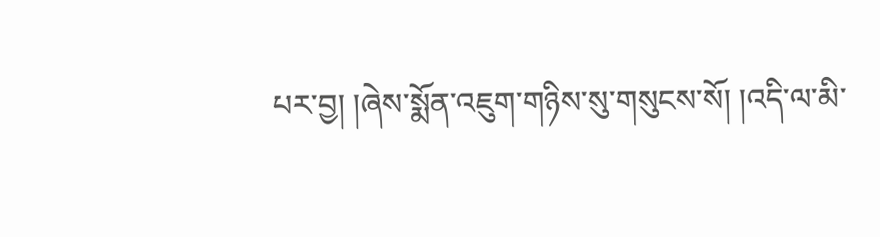པར་བྱ། །ཞེས་སྨོན་འཇུག་གཉིས་སུ་གསུངས་སོ། །འདི་ལ་མི་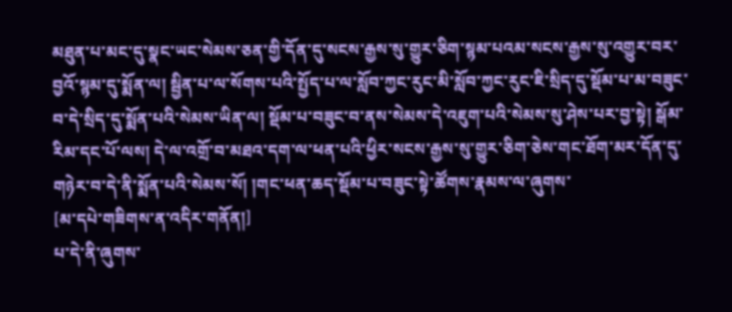མཐུན་པ་མང་དུ་སྣང་ཡང་སེམས་ཅན་གྱི་དོན་དུ་སངས་རྒྱས་སུ་གྱུར་ཅིག་སྙམ་པའམ་སངས་རྒྱས་སུ་འགྱུར་བར་བྱའོ་སྙམ་དུ་སྨོན་ལ། སྦྱིན་པ་ལ་སོགས་པའི་སྤྱོད་པ་ལ་སློབ་ཀྱང་རུང་མི་སློབ་ཀྱང་རུང་ཇི་སྲིད་དུ་སྡོམ་པ་མ་བཟུང་བ་དེ་སྲིད་དུ་སྨོན་པའི་སེམས་ཡིན་ལ། སྡོམ་པ་བཟུང་བ་ནས་སེམས་དེ་འཇུག་པའི་སེམས་སུ་ཤེས་པར་བྱ་སྟེ། སྒོམ་རིམ་དང་པོ་ལས། དེ་ལ་འགྲོ་བ་མཐའ་དག་ལ་ཕན་པའི་ཕྱིར་སངས་རྒྱས་སུ་གྱུར་ཅིག་ཅེས་གང་ཐོག་མར་དོན་དུ་གཉེར་བ་དེ་ནི་སྨོན་པའི་སེམས་སོ། །གང་ཕན་ཆད་སྡོམ་པ་བཟུང་སྟེ་ཚོགས་རྣམས་ལ་ཞུགས་
[མ་དཔེ་གཟིགས་ན་འདིར་གནོན།]
པ་དེ་ནི་ཞུགས་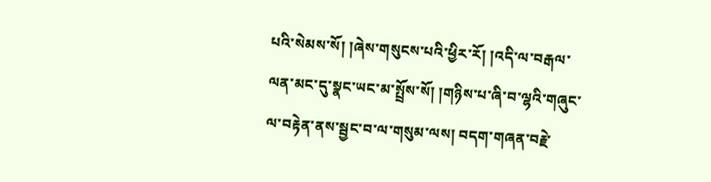པའི་སེམས་སོ། །ཞེས་གསུངས་པའི་ཕྱིར་རོ། །འདི་ལ་བརྒལ་ལན་མང་དུ་སྣང་ཡང་མ་སྤྲོས་སོ། །གཉིས་པ་ཞི་བ་ལྷའི་གཞུང་ལ་བརྟེན་ནས་སྦྱང་བ་ལ་གསུམ་ལས། བདག་གཞན་བརྗེ་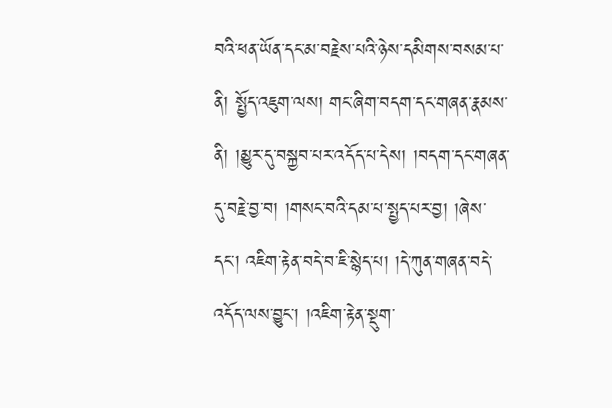བའི་ཕན་ཡོན་དང་མ་བརྗེས་པའི་ཉེས་དམིགས་བསམ་པ་ནི། སྤྱོད་འཇུག་ལས། གང་ཞིག་བདག་དང་གཞན་རྣམས་ནི། །མྱུར་དུ་བསྐྱབ་པར་འདོད་པ་དེས། །བདག་དང་གཞན་དུ་བརྗེ་བྱ་བ། །གསང་བའི་དམ་པ་སྤྱད་པར་བྱ། །ཞེས་དང་། འཇིག་རྟེན་བདེ་བ་ཇི་སྙེད་པ། །དེ་ཀུན་གཞན་བདེ་འདོད་ལས་བྱུང་། །འཇིག་རྟེན་སྡུག་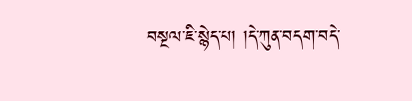བསྔལ་ཇི་སྙེད་པ། །དེ་ཀུན་བདག་བདེ་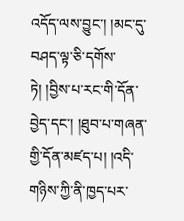འདོད་ལས་བྱུང་། །མང་དུ་བཤད་ལྟ་ཅི་དགོས་ཏེ། །བྱིས་པ་རང་གི་དོན་བྱེད་དང་། །ཐུབ་པ་གཞན་གྱི་དོན་མཛད་པ། །འདི་གཉིས་ཀྱི་ནི་ཁྱད་པར་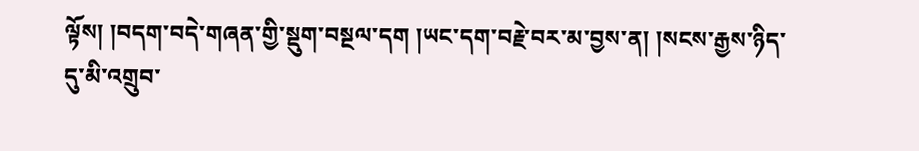ལྟོས། །བདག་བདེ་གཞན་གྱི་སྡུག་བསྔལ་དག །ཡང་དག་བརྗེ་བར་མ་བྱས་ན། །སངས་རྒྱས་ཉིད་དུ་མི་འགྲུབ་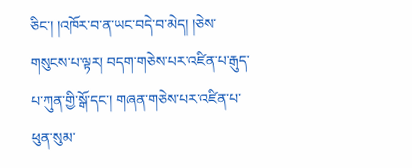ཅིང་། །འཁོར་བ་ན་ཡང་བདེ་བ་མེད། །ཅེས་གསུངས་པ་ལྟར། བདག་གཅེས་པར་འཛིན་པ་རྒུད་པ་ཀུན་གྱི་སྒོ་དང་། གཞན་གཅེས་པར་འཛིན་པ་ཕུན་སུམ་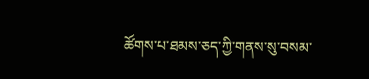ཚོགས་པ་ཐམས་ཅད་ཀྱི་གནས་སུ་བསམ་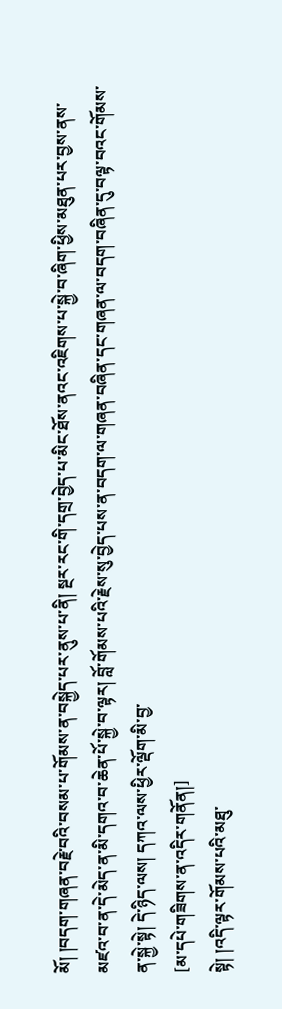མོ། །བདག་གཞན་བརྗེ་བའི་བསམ་པ་གོམས་ན་བསྐྱེད་པར་ནུས་པ་ནི། སྔར་རང་གི་དགྲ་བྱེད་པ་མིང་ཐོས་ནའང་འཇིགས་པ་སྐྱེ་བ་ཞིག་ཕྱིས་མཐུན་པར་བྱས་ནས་མཛའ་བ་ན་དེ་མེད་ན་མི་དགའ་བ་ཆེན་པོ་སྐྱེ་བ་ལྟར། བློ་གོམས་པའི་རྗེས་སུ་བྱེད་པས་ན་བདག་ལ་གཞན་བཞིན་དང་གཞན་ལ་བདག་བཞིན་དུ་བལྟ་བའང་གོམས་ན་སྐྱེ་སྟེ། དེ་ཉིད་ལས། དཀའ་ལས་ཕྱིར་ལྡོག་མི་བྱ་
[མ་དཔེ་གཟིགས་ན་འདིར་གནོན།]
སྟེ། །འདི་ལྟར་གོམས་པའི་མཐུ་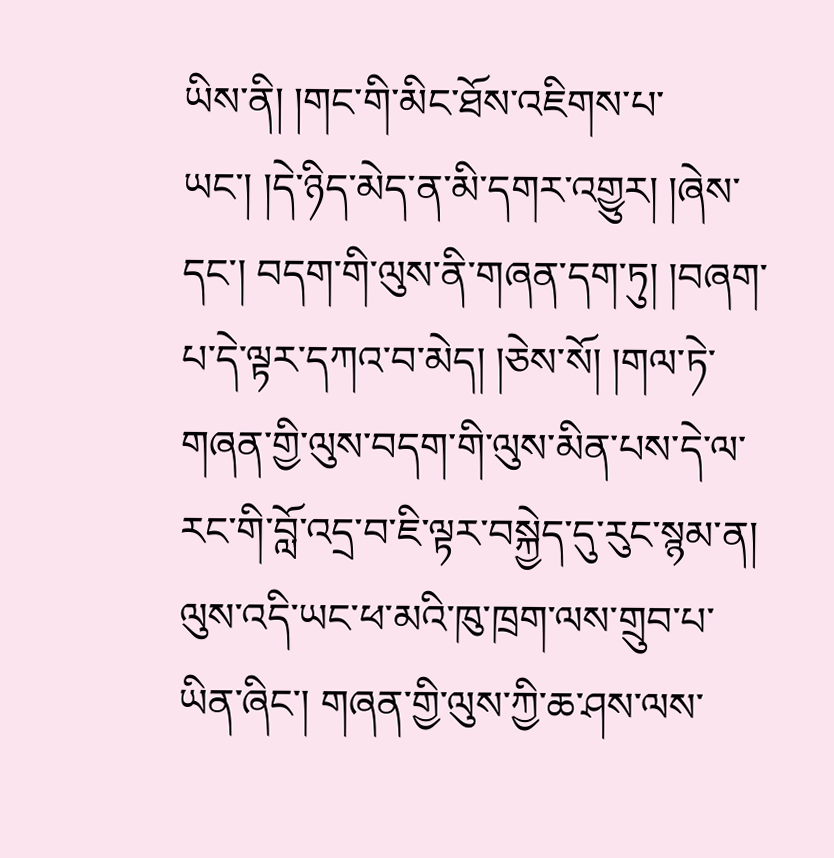ཡིས་ནི། །གང་གི་མིང་ཐོས་འཇིགས་པ་ཡང་། །དེ་ཉིད་མེད་ན་མི་དགར་འགྱུར། །ཞེས་དང་། བདག་གི་ལུས་ནི་གཞན་དག་ཏུ། །བཞག་པ་དེ་ལྟར་དཀའ་བ་མེད། །ཅེས་སོ། །གལ་ཏེ་གཞན་གྱི་ལུས་བདག་གི་ལུས་མིན་པས་དེ་ལ་རང་གི་བློ་འདྲ་བ་ཇི་ལྟར་བསྐྱེད་དུ་རུང་སྙམ་ན། ལུས་འདི་ཡང་ཕ་མའི་ཁུ་ཁྲག་ལས་གྲུབ་པ་ཡིན་ཞིང་། གཞན་གྱི་ལུས་ཀྱི་ཆ་ཤས་ལས་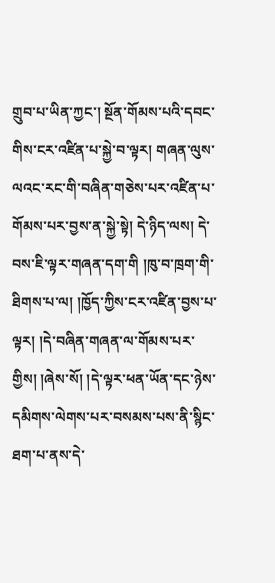གྲུབ་པ་ཡིན་ཀྱང་། སྔོན་གོམས་པའི་དབང་གིས་ངར་འཛིན་པ་སྐྱེ་བ་ལྟར། གཞན་ལུས་ལའང་རང་གི་བཞིན་གཅེས་པར་འཛིན་པ་གོམས་པར་བྱས་ན་སྐྱེ་སྟེ། དེ་ཉིད་ལས། དེ་བས་ཇི་ལྟར་གཞན་དག་གི །ཁུ་བ་ཁྲག་གི་ཐིགས་པ་ལ། །ཁྱོད་ཀྱིས་ངར་འཛིན་བྱས་པ་ལྟར། །དེ་བཞིན་གཞན་ལ་གོམས་པར་གྱིས། །ཞེས་སོ། །དེ་ལྟར་ཕན་ཡོན་དང་ཉེས་དམིགས་ལེགས་པར་བསམས་པས་ནི་སྙིང་ཐག་པ་ནས་དེ་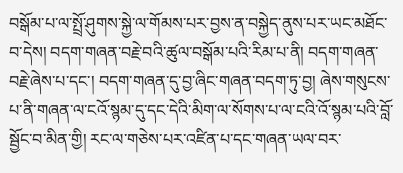བསྒོམ་པ་ལ་སྤྲོ་ཤུགས་སྐྱེ་ལ་གོམས་པར་བྱས་ན་བསྐྱེད་ནུས་པར་ཡང་མཐོང་བ་དེས། བདག་གཞན་བརྗེ་བའི་ཚུལ་བསྒོམ་པའི་རིམ་པ་ནི། བདག་གཞན་བརྗེ་ཞེས་པ་དང་། བདག་གཞན་དུ་བྱ་ཞིང་གཞན་བདག་ཏུ་བྱ། ཞེས་གསུངས་པ་ནི་གཞན་ལ་ངའོ་སྙམ་དུ་དང་དེའི་མིག་ལ་སོགས་པ་ལ་ངའི་འོ་སྙམ་པའི་བློ་སྦྱོང་བ་མིན་གྱི། རང་ལ་གཅེས་པར་འཛིན་པ་དང་གཞན་ཡལ་བར་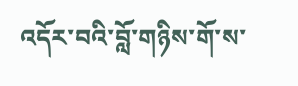འདོར་བའི་བློ་གཉིས་གོ་ས་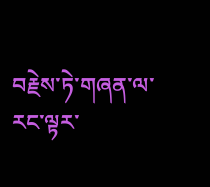བརྗེས་ཏེ་གཞན་ལ་རང་ལྟར་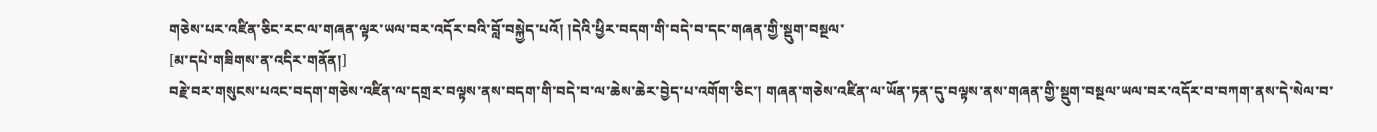གཅེས་པར་འཛིན་ཅིང་རང་ལ་གཞན་ལྟར་ཡལ་བར་འདོར་བའི་བློ་བསྐྱེད་པའོ། །དེའི་ཕྱིར་བདག་གི་བདེ་བ་དང་གཞན་གྱི་སྡུག་བསྔལ་
[མ་དཔེ་གཟིགས་ན་འདིར་གནོན།]
བརྗེ་བར་གསུངས་པའང་བདག་གཅེས་འཛིན་ལ་དགྲར་བལྟས་ནས་བདག་གི་བདེ་བ་ལ་ཆེས་ཆེར་བྱེད་པ་འགོག་ཅིང་། གཞན་གཅེས་འཛིན་ལ་ཡོན་ཏན་དུ་བལྟས་ནས་གཞན་གྱི་སྡུག་བསྔལ་ཡལ་བར་འདོར་བ་བཀག་ནས་དེ་སེལ་བ་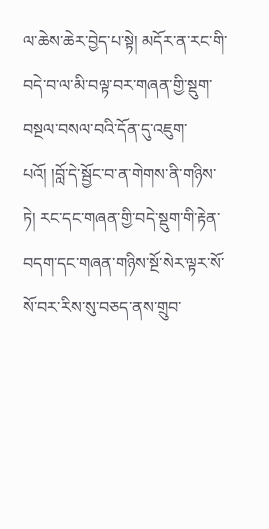ལ་ཆེས་ཆེར་བྱེད་པ་སྟེ། མདོར་ན་རང་གི་བདེ་བ་ལ་མི་བལྟ་བར་གཞན་གྱི་སྡུག་བསྔལ་བསལ་བའི་དོན་དུ་འཇུག་པའོ། །བློ་དེ་སྦྱོང་བ་ན་གེགས་ནི་གཉིས་ཏེ། རང་དང་གཞན་གྱི་བདེ་སྡུག་གི་རྟེན་བདག་དང་གཞན་གཉིས་སྔོ་སེར་ལྟར་སོ་སོ་བར་རིས་སུ་བཅད་ནས་གྲུབ་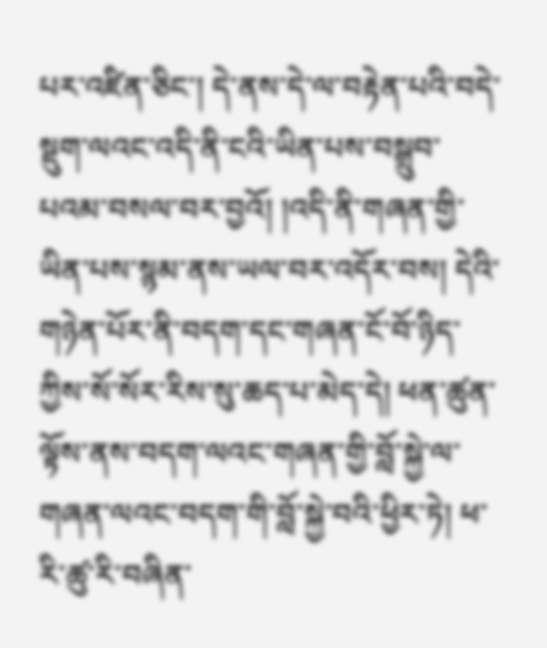པར་འཛིན་ཅིང་། དེ་ནས་དེ་ལ་བརྟེན་པའི་བདེ་སྡུག་ལའང་འདི་ནི་ངའི་ཡིན་པས་བསྒྲུབ་པའམ་བསལ་བར་བྱའོ། །འདི་ནི་གཞན་གྱི་ཡིན་པས་སྙམ་ནས་ཡལ་བར་འདོར་བས། དེའི་གཉེན་པོར་ནི་བདག་དང་གཞན་ངོ་བོ་ཉིད་ཀྱིས་སོ་སོར་རིས་སུ་ཆད་པ་མེད་དེ། ཕན་ཚུན་ལྟོས་ནས་བདག་ལའང་གཞན་གྱི་བློ་སྐྱེ་ལ་གཞན་ལའང་བདག་གི་བློ་སྐྱེ་བའི་ཕྱིར་ཏེ། ཕ་རི་ཚུ་རི་བཞིན་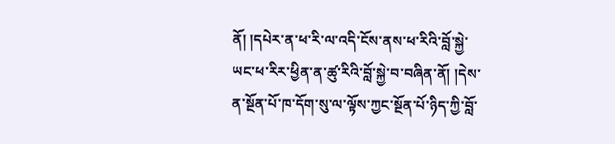ནོ། །དཔེར་ན་ཕ་རི་ལ་འདི་ངོས་ནས་ཕ་རིའི་བློ་སྐྱེ་ཡང་ཕ་རིར་ཕྱིན་ན་ཚུ་རིའི་བློ་སྐྱེ་བ་བཞིན་ནོ། །དེས་ན་སྔོན་པོ་ཁ་དོག་སུ་ལ་ལྟོས་ཀྱང་སྔོན་པོ་ཉིད་ཀྱི་བློ་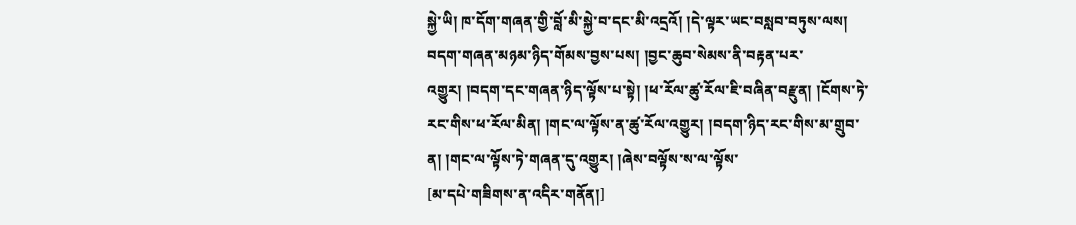སྐྱེ་ཡི། ཁ་དོག་གཞན་གྱི་བློ་མི་སྐྱེ་བ་དང་མི་འདྲའོ། །དེ་ལྟར་ཡང་བསླབ་བཏུས་ལས། བདག་གཞན་མཉམ་ཉིད་གོམས་བྱས་པས། །བྱང་ཆུབ་སེམས་ནི་བརྟན་པར་འགྱུར། །བདག་དང་གཞན་ཉིད་ལྟོས་པ་སྟེ། །ཕ་རོལ་ཚུ་རོལ་ཇི་བཞིན་བརྫུན། །ངོགས་ཏེ་རང་གིས་ཕ་རོལ་མིན། །གང་ལ་ལྟོས་ན་ཚུ་རོལ་འགྱུར། །བདག་ཉིད་རང་གིས་མ་གྲུབ་ན། །གང་ལ་ལྟོས་ཏེ་གཞན་དུ་འགྱུར། །ཞེས་བལྟོས་ས་ལ་ལྟོས་
[མ་དཔེ་གཟིགས་ན་འདིར་གནོན།]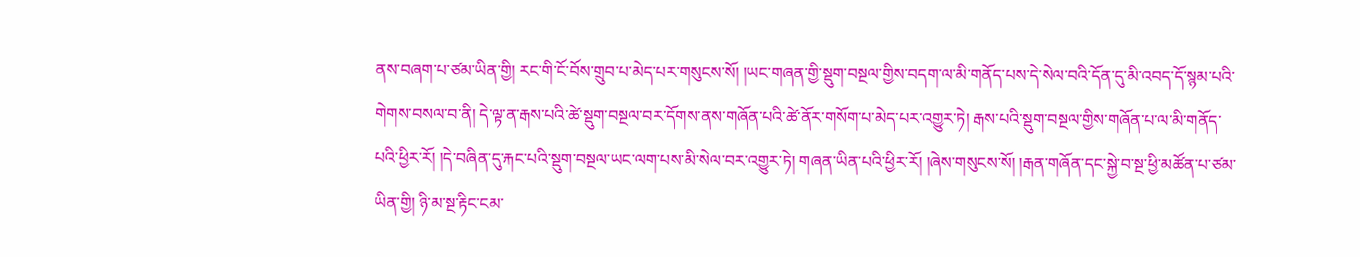ནས་བཞག་པ་ཙམ་ཡིན་གྱི། རང་གི་ངོ་བོས་གྲུབ་པ་མེད་པར་གསུངས་སོ། །ཡང་གཞན་གྱི་སྡུག་བསྔལ་གྱིས་བདག་ལ་མི་གནོད་པས་དེ་སེལ་བའི་དོན་དུ་མི་འབད་དོ་སྙམ་པའི་གེགས་བསལ་བ་ནི། དེ་ལྟ་ན་རྒས་པའི་ཚེ་སྡུག་བསྔལ་བར་དོགས་ནས་གཞོན་པའི་ཚེ་ནོར་གསོག་པ་མེད་པར་འགྱུར་ཏེ། རྒས་པའི་སྡུག་བསྔལ་གྱིས་གཞོན་པ་ལ་མི་གནོད་པའི་ཕྱིར་རོ། །དེ་བཞིན་དུ་རྐང་པའི་སྡུག་བསྔལ་ཡང་ལག་པས་མི་སེལ་བར་འགྱུར་ཏེ། གཞན་ཡིན་པའི་ཕྱིར་རོ། །ཞེས་གསུངས་སོ། །རྒན་གཞོན་དང་སྐྱེ་བ་སྔ་ཕྱི་མཚོན་པ་ཙམ་ཡིན་གྱི། ཉི་མ་སྔ་རྟིང་ངམ་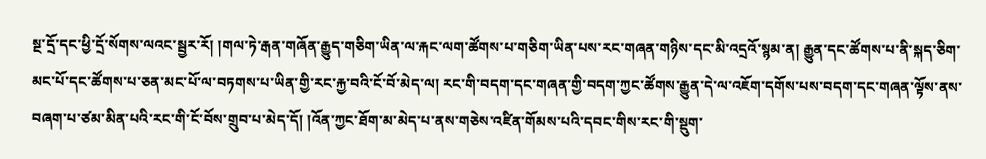སྔ་དྲོ་དང་ཕྱི་དྲོ་སོགས་ལའང་སྦྱར་རོ། །གལ་ཏེ་རྒན་གཞོན་རྒྱུད་གཅིག་ཡིན་ལ་རྐང་ལག་ཚོགས་པ་གཅིག་ཡིན་པས་རང་གཞན་གཉིས་དང་མི་འདྲའོ་སྙམ་ན། རྒྱུན་དང་ཚོགས་པ་ནི་སྐད་ཅིག་མང་པོ་དང་ཚོགས་པ་ཅན་མང་པོ་ལ་བཏགས་པ་ཡིན་གྱི་རང་རྐྱ་བའི་ངོ་བོ་མེད་ལ། རང་གི་བདག་དང་གཞན་གྱི་བདག་ཀྱང་ཚོགས་རྒྱུན་དེ་ལ་འཇོག་དགོས་པས་བདག་དང་གཞན་ལྟོས་ནས་བཞག་པ་ཙམ་མིན་པའི་རང་གི་ངོ་བོས་གྲུབ་པ་མེད་དོ། །འོན་ཀྱང་ཐོག་མ་མེད་པ་ནས་གཅེས་འཛིན་གོམས་པའི་དབང་གིས་རང་གི་སྡུག་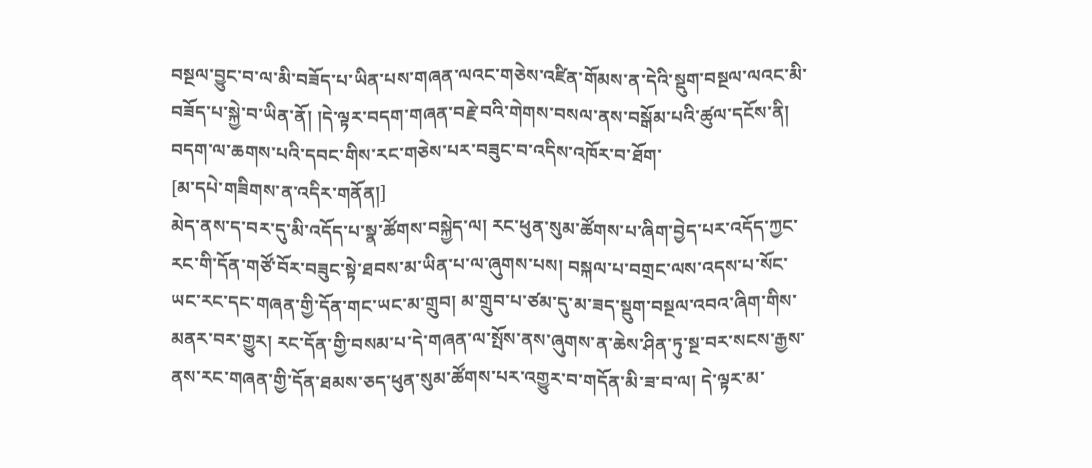བསྔལ་བྱུང་བ་ལ་མི་བཟོད་པ་ཡིན་པས་གཞན་ལའང་གཅེས་འཛིན་གོམས་ན་དེའི་སྡུག་བསྔལ་ལའང་མི་བཟོད་པ་སྐྱེ་བ་ཡིན་ནོ། །དེ་ལྟར་བདག་གཞན་བརྗེ་བའི་གེགས་བསལ་ནས་བསྒོམ་པའི་ཚུལ་དངོས་ནི། བདག་ལ་ཆགས་པའི་དབང་གིས་རང་གཅེས་པར་བཟུང་བ་འདིས་འཁོར་བ་ཐོག་
[མ་དཔེ་གཟིགས་ན་འདིར་གནོན།]
མེད་ནས་ད་བར་དུ་མི་འདོད་པ་སྣ་ཚོགས་བསྐྱེད་ལ། རང་ཕུན་སུམ་ཚོགས་པ་ཞིག་བྱེད་པར་འདོད་ཀྱང་རང་གི་དོན་གཙོ་བོར་བཟུང་སྟེ་ཐབས་མ་ཡིན་པ་ལ་ཞུགས་པས། བསྐལ་པ་བགྲང་ལས་འདས་པ་སོང་ཡང་རང་དང་གཞན་གྱི་དོན་གང་ཡང་མ་གྲུབ། མ་གྲུབ་པ་ཙམ་དུ་མ་ཟད་སྡུག་བསྔལ་འབའ་ཞིག་གིས་མནར་བར་གྱུར། རང་དོན་གྱི་བསམ་པ་དེ་གཞན་ལ་སྤོས་ནས་ཞུགས་ན་ཆེས་ཤིན་ཏུ་སྔ་བར་སངས་རྒྱས་ནས་རང་གཞན་གྱི་དོན་ཐམས་ཅད་ཕུན་སུམ་ཚོགས་པར་འགྱུར་བ་གདོན་མི་ཟ་བ་ལ། དེ་ལྟར་མ་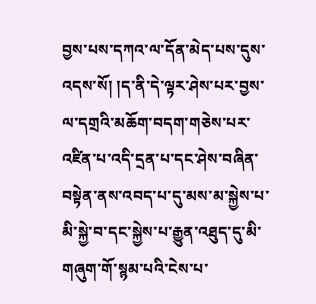བྱས་པས་དཀའ་ལ་དོན་མེད་པས་དུས་འདས་སོ། །ད་ནི་དེ་ལྟར་ཤེས་པར་བྱས་ལ་དགྲའི་མཆོག་བདག་གཅེས་པར་འཛིན་པ་འདི་དྲན་པ་དང་ཤེས་བཞིན་བསྟེན་ནས་འབད་པ་དུ་མས་མ་སྐྱེས་པ་མི་སྐྱེ་བ་དང་སྐྱེས་པ་རྒྱུན་འཐུད་དུ་མི་གཞུག་གོ་སྙམ་པའི་ངེས་པ་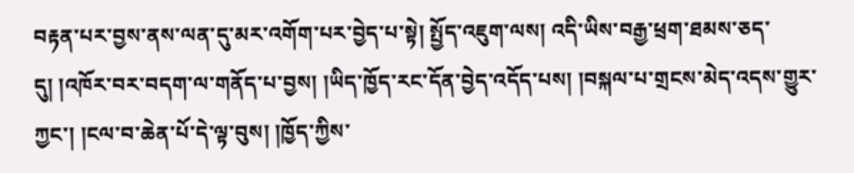བརྟན་པར་བྱས་ནས་ལན་དུ་མར་འགོག་པར་བྱེད་པ་སྟེ། སྤྱོད་འཇུག་ལས། འདི་ཡིས་བརྒྱ་ཕྲག་ཐམས་ཅད་དུ། །འཁོར་བར་བདག་ལ་གནོད་པ་བྱས། །ཡིད་ཁྱོད་རང་དོན་བྱེད་འདོད་པས། །བསྐལ་པ་གྲངས་མེད་འདས་གྱུར་ཀྱང་། །ངལ་བ་ཆེན་པོ་དེ་ལྟ་བུས། །ཁྱོད་ཀྱིས་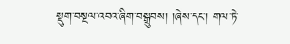སྡུག་བསྔལ་འབའ་ཞིག་བསྒྲུབས། །ཞེས་དང་། གལ་ཏེ་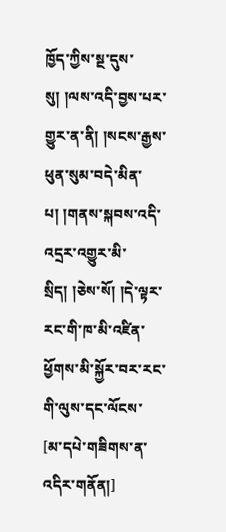ཁྱོད་ཀྱིས་སྔ་དུས་སུ། །ལས་འདི་བྱས་པར་གྱུར་ན་ནི། །སངས་རྒྱས་ཕུན་སུམ་བདེ་མིན་པ། །གནས་སྐབས་འདི་འདྲར་འགྱུར་མི་སྲིད། །ཅེས་སོ། །དེ་ལྟར་རང་གི་ཁ་མི་འཛིན་ཕྱོགས་མི་སྐྱོར་བར་རང་གི་ལུས་དང་ལོངས་
[མ་དཔེ་གཟིགས་ན་འདིར་གནོན།]